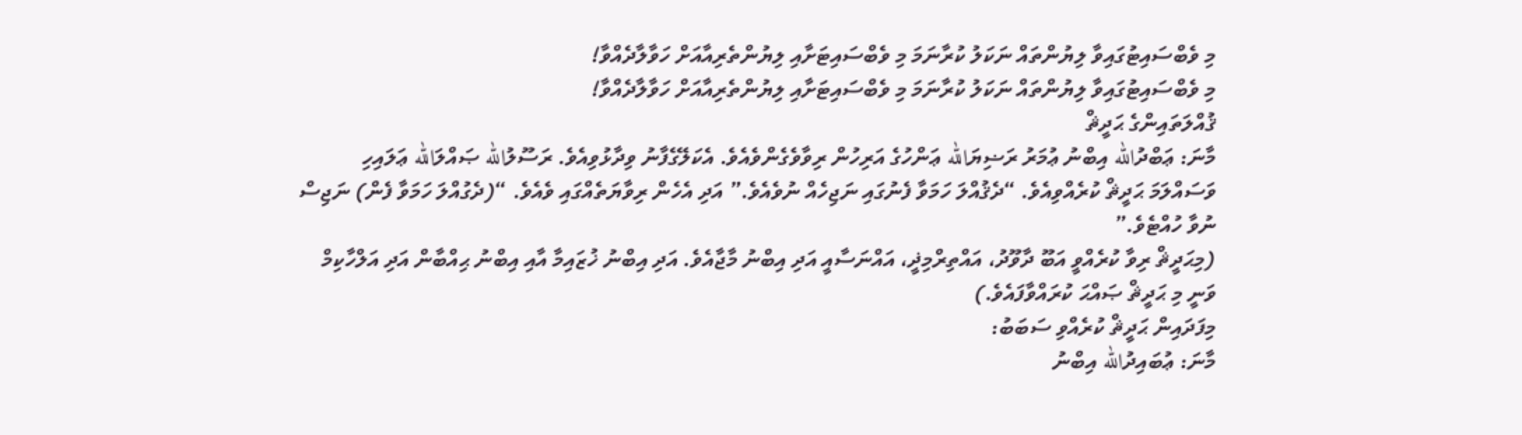މި ވެބްސައިޓުގައިވާ ލިޔުންތައް ނަކަލު ކުރާނަމަ މި ވެބްސައިޓަށާއި ލިޔުންތެރިއާއަށް ހަވާލާދެއްވާ!
މި ވެބްސައިޓުގައިވާ ލިޔުންތައް ނަކަލު ކުރާނަމަ މި ވެބްސައިޓަށާއި ލިޔުންތެރިއާއަށް ހަވާލާދެއްވާ!
ޤުއްލަތައިންގެ ޙަދީޘް
މާނަ: ޢަބްދުالله އިބްނު ޢުމަރު ރަޟިޔަالله ޢަންހުގެ އަރިހުން ރިވާވެގެންވެއެވެ. އެކަލޭގެފާނު ވިދާޅުވިއެވެ. ރަސޫލުالله ޞައްލަالله ޢަލައިހި ވަސައްލަމަ ޙަދީޘް ކުރެއްވިއެވެ. “ދެޤުއްލަ ހަމަވާ ފެނުގައި ނަޖިހެއް ނުވެއެވެ.” އަދި އެހެން ރިވާޔަތެއްގައި ވެއެވެ. “(ދެގުއްލަ ހަމަވާ ފެން) ނަޖިސް ނުވާ ހުއްޓެވެ.”
(މިޙަދީޘް ރިވާ ކުރެއްވީ އަބޫ ދާވޫދު، އައްތިރްމިޛީ، އައްނަސާއީ އަދި އިބްނު މާޖާއެވެ. އަދި އިބްނު ޚުޒައިމާ އާއި އިބްނު ޙިއްބާން އަދި އަލްހާކިމް ވަނީ މި ޙަދީޘް ޞައްޙަ ކުރައްވާފައެވެ.)
މިފަދައިން ޙަދީޘް ކުރެއްވި ސަބަބު:
މާނަ: ޢުބައިދުالله އިބްނު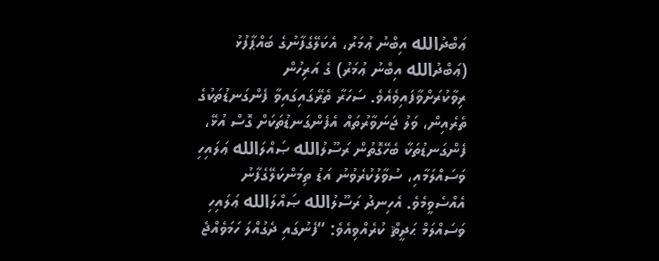ޢަބްދުالله އިބްނު ޢުމަރު، އެކަލޭގެފާނުގެ ބައްޕާފުޅު (ޢަބްދުالله އިބްނު ޢުމަރު) ގެ އަރިހުން ރިވާކުރަށްވާފައިވެއެވެ. ސަހަރާ ތެރޭގައިގައިވާ ފެންގަނޑުތަކުގެ ތެރެއިން، ވަލު ޖަނަވާރުތައް އެފެންގަނޑުތަކަށް ގޮސް އުޅޭ، ފެންގަނޑުތަކާ ބެހޭގޮތުން ރަސޫލުالله ޞައްލަالله ޢަލައިހި ވަސައްލަމާއި، ސުވާލުކުރެވުނު އަޑު ތިމަންކަލޭގެފާނު އެއްސެވީމެވެ. އެހިނދު ރަސޫލުالله ޞައްލަالله ޢަލައިހި ވަސައްލަމް ޙަދީޘް ކުރެއްވިއެވެ: “ފެނުގައި ދެގުއްލަ ހަމަވެއްޖެ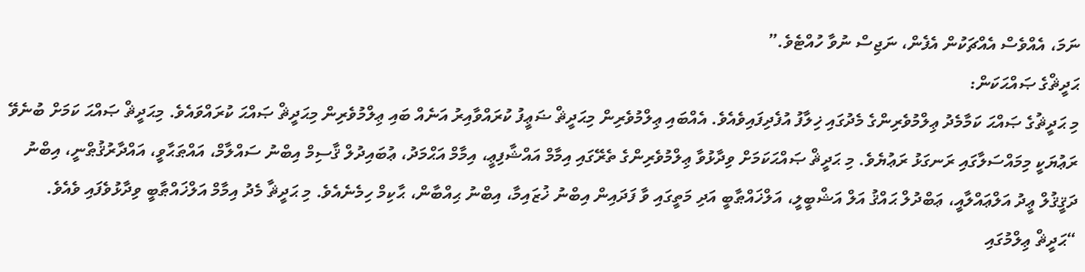ނަމަ، އެއްވެސް އެއްޗަކުން އެފެން، ނަޖިސް ނުވާ ހުއްޓެވެ.”
ޙަދީޘްގެ ޞައްޙަކަން:
މި ޙަދީޘުގެ ޞައްޙަ ކަމާމެދު ޢިލްމުވެރިންގެ މެދުގައި ޚިލާފު އުފެދިފައިވެއެވެ. އެއްބައި ޢިލްމުވެރިން މިޙަދީޘް ޟަޢީފު ކުރައްވާއިރު އަނެއް ބައި ޢިލްމުވެރިން މިޙަދީޘް ޞައްޙަ ކުރައްވައެވެ. މިޙަދީޘް ޞައްޙަ ކަމަށް ބުނެވޭ ރަޢުޔަކީ މިމައްސަލާގައި ރަނގަޅު ރަޢުޔެވެ. މި ޙަދީޘް ޞައްޙަކަމަށް ވިދާޅުވާ ޢިލްމުވެރިންގެ ތެރޭގައި އިމާމް އައްޝާފިޢީ، އިމާމް އަޙްމަދު، ޢުބައިދުލް ޤާސިމް އިބްނު ސައްލާމް، އައްޠަޙާވީ، އައްދާރުޤުޠްނީ، އިބްނު ދަޤީޤުލް ޢީދު އަލްޢައްލާއީ، ޢަބްދުލް ޙައްޤު އަލް އަޝްބީލީ، އަލްޚައްޠާބީ އަދި މަތީގައި ވާ ފަދައިން އިބްނު ޚުޒައިމާ، އިބްނު ޙިއްބާން، ޙާކިމް ހިމެނެއެވެ. މި ޙަދީޘާ މެދު އިމާމް އަލްޚައްޠާބީ ވިދާޅުވެފައި ވެއެވެ. “ޙަދީޘް ޢިލްމުގައި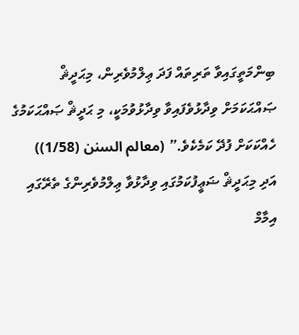ބިންމަތީގައިވާ ތަރިތައް ފަދަ ޢިލްމުވެރިން، މިޙަދީޘް ޞައްޙަކަމަށް ވިދާޅުވެފައިވާ ވިދާޅުވުމަކީ، މި ޙަދީޘް ޞައްޙަކަމުގެ ހެއްކަކަށް ފުދޭ ކަމެކެވެ.” (معالم السنن (1/58))
އަދި މިޙަދީޘް ޟަޢީފުކަމުގައި ވިދާޅުވާ ޢިލްމުވެރިންގެ ތެރޭގައި އިމާމް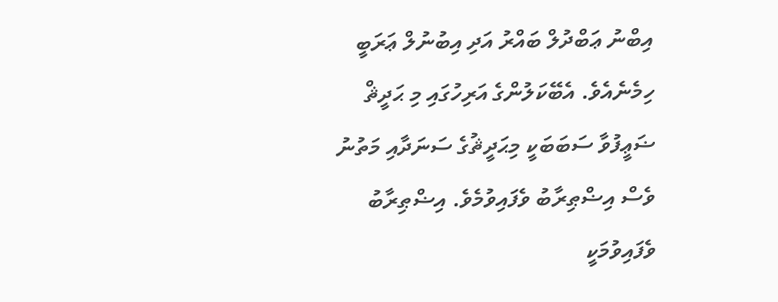އިބްނު ޢަބްދުލް ބައްރު އަދި އިބުނުލް ޢަރަބީ ހިމެނެއެވެ. އެބޭކަލުންގެ އަރިހުގައި މި ޙަދީޘް ޟަޢީފުވާ ސަބަބަކީ މިޙަދީޘުގެ ސަނަދާއި މަތުނު ވެސް އިޟްޠިރާބު ވެފައިވުމެވެ. އިޟްޠިރާބު ވެފައިވުމަކީ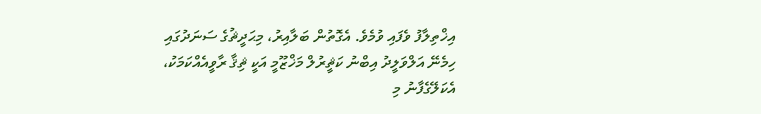އިޚްތިލާފު ވެފައި ވުމެވެ. އެގޮތުން ބަލާއިރު، މިޙަދީޘުގެ ސަނަދުގައި ހިމެނޭ އަލްވަލީދު އިބްނު ކަޘީރުލް މަޚްޒޫމީ އަކީ ޘިޤާ ރާވީއެއްކަމަކު، އެކަލޭގެފާނު މި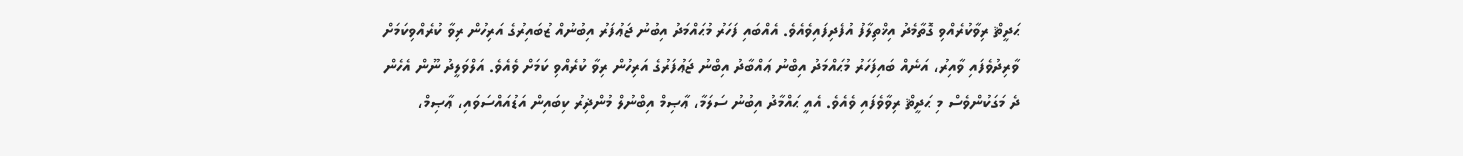ޙަދީޘް ރިވާކުރެއްވި ގޮތާމެދު އިޚްތިލާފު އުފެދިފައިވެއެވެ. އެއްބައި ފަހަރު މުޙައްމަދު އިބުނު ޖަޢުފަރު އިބުނުއް ޒުބައިރުގެ އަރިހުން ރިވާ ކުރެއްވިކަމަށް ވާރިދުވެފައި ވާއިރު، އަނެއް ބައިފަހަރު މުޙައްމަދު އިބްނު ޢައްބާދު އިބްނު ޖަޢުފަރުގެ އަރިހުން ރިވާ ކުރެއްވި ކަމަށް ވެއެވެ. އަލްވަލީދު ނޫން އެހެން ދެ މަގަކުންވެސް މި ޙަދީޘް ރިވާވެފައި ވެއެވެ. އެއީ ޙައްމާދު އިބުނު ސަލަމާ، ޢާޞިމް އިބްނުލް މުންޛިރު ކިބައިން އަޑުއައްސަވައި، ޢާޞިމް،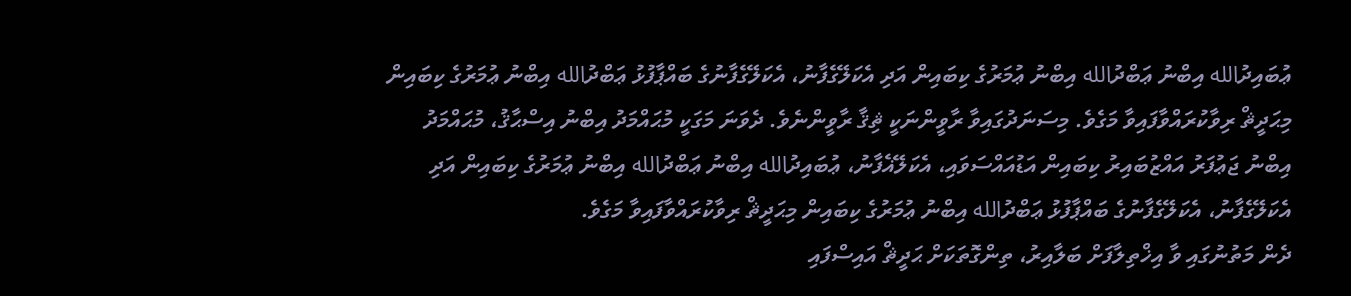ޢުބައިދުالله އިބްނު ޢަބްދުالله އިބްނު ޢުމަރުގެ ކިބައިން އަދި އެކަލޭގެފާނު، އެކަލޭގެފާނުގެ ބައްޕާފުޅު ޢަބްދުالله އިބްނު ޢުމަރުގެ ކިބައިން މިޙަދީޘް ރިވާކުރައްވާފައިވާ މަގެވެ. މިސަނަދުގައިވާ ރާވީންނަކީ ޘިޤާ ރާވީންނެވެ. ދެވަނަ މަގަކީ މުޙައްމަދު އިބްނު އިސްޙާޤު، މުޙައްމަދު އިބްނު ޖަޢުފަރު އައްޒުބައިރު ކިބައިން އަޑުއައްސަވައި، އެކަލޭޣެފާނު، ޢުބައިދުالله އިބްނު ޢަބްދުالله އިބްނު ޢުމަރުގެ ކިބައިން އަދި އެކަލޭގެފާނު، އެކަލޭގެފާނުގެ ބައްޕާފުޅު ޢަބްދުالله އިބްނު ޢުމަރުގެ ކިބައިން މިޙަދީޘް ރިވާކުރައްވާފައިވާ މަގެވެ.
ދެން މަތުނުގައި ވާ އިޚްތިލާފަށް ބަލާއިރު، ތިންގޮތަކަށް ޙަދީޘް އައިސްފައި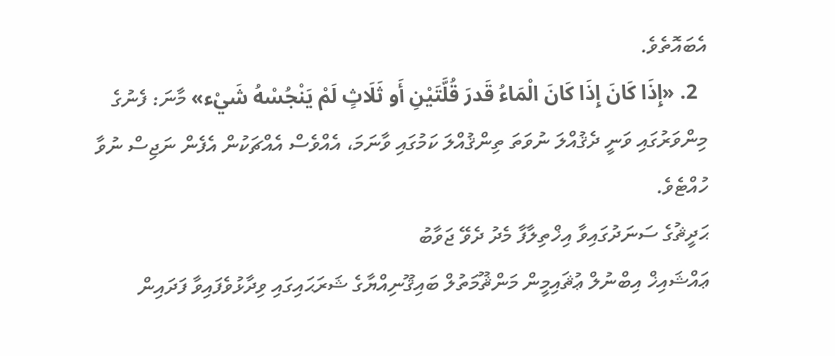އެބައޮތެވެ.
  2. «إِذَا كَانَ إِذَا كَانَ الْمَاءُ قَدرَ قُلَّتَيْنِ أَو ثَلَاثٍ لَمْ يَنْجُسْهُ شَيْء» މާނަ: ފެނުގެ މިންވަރުގައި ވަނީ ދެޤުއްލަ ނުވަތަ ތިންޤުއްލަ ކަމުގައި ވާނަމަ، އެއްވެސް އެއްޗަކުން އެފެން ނަޖިސް ނުވާ ހުއްޓެވެ.
ޙަދީޘުގެ ސަނަދުގައިވާ އިޚްތިލާފާ މެދު ދެވޭ ޖަވާބު
ޢައްޝައިޚް އިބްނުލް ޢުޘައިމީން މަންޘޫމަތުލް ބައިޤޫނިއްޔާގެ ޝަރަޙައިގައި ވިދާޅުވެފައިވާ ފަދައިން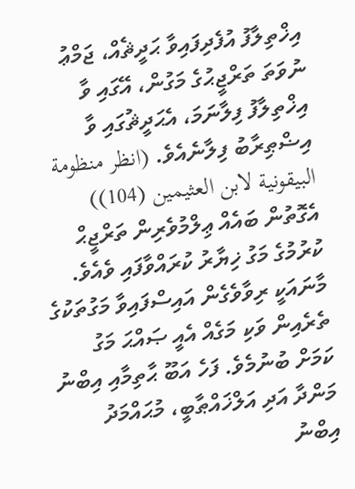އިޚްތިލާފު އުފެދިފައިވާ ޙަދީޘެއް، ޖަމްޢު ނުވަތަ ތަރްޖީޙުގެ މަގުން، އޭގައި ވާ އިޚްތިލާފު ފިލާނަމަ، އެޙަދީޘުގައި ވާ އިޟްޠިރާބު ފިލާނެއެވެ. (انظر منظومة البيقونية لابن العثيمين (104))
އެގޮތުން ބައެއް ޢިލްމުވެރިން ތަރްޖީޙް ކުރުމުގެ މަގު ޚިޔާރު ކުރައްވާފައި ވެއެވެ. މާނައަކީ ރިވާވެގެން އައިސްފައިވާ މަގުތަކުގެ ތެރެއިން ވަކި މަގެއް އެއީ ޞައްޙަ މަގު ކަމަށް ބުނުމެވެ. ފަހެ އަބޫ ޙާތިމާއި އިބްނު މަންދާ އަދި އަލްޚައްޠާބީ، މުޙައްމަދު އިބްނު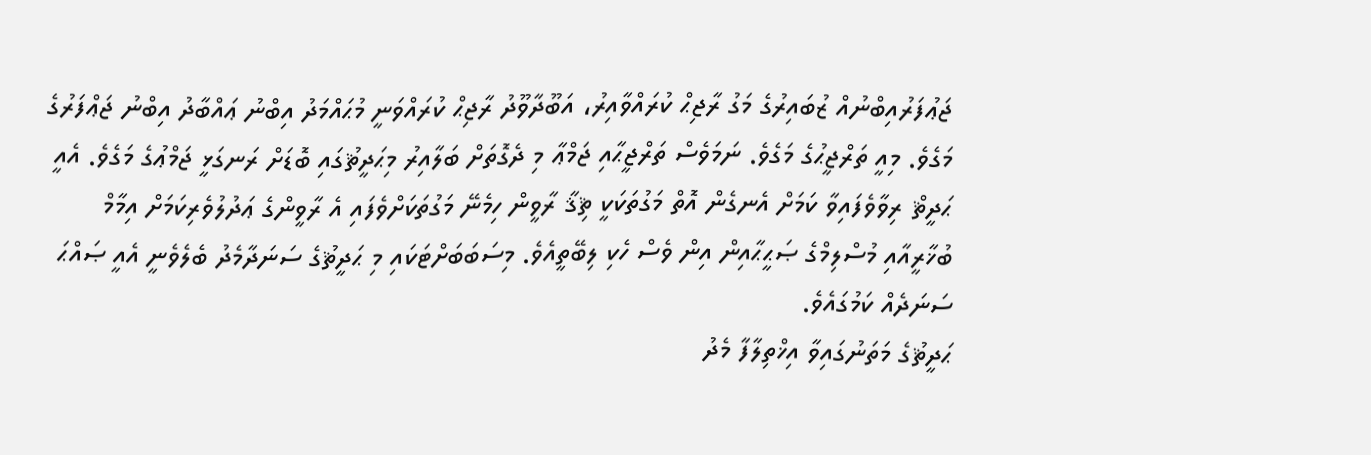ޖަޢުފަރުއިބްނުއް ޒުބައިރުގެ މަގު ރާޖިޙް ކުރައްވާއިރު، އަބޫދާވޫދު ރާޖިޙް ކުރައްވަނީ މުޙައްމަދު އިބްނު ޢައްބާދު އިބްނު ޖަޢްފަރުގެ މަގެވެ. މިއީ ތަރްޖީޙުގެ މަގެވެ. ނަމަވެސް ތަރްޖީޙާއި ޖަމްޢާ މި ދެގޮތަށް ބަލާއިރު މިޙަދީޘުގައި ބޮޑަށް ރަނގަޅީ ޖަމްޢުގެ މަގެވެ. އެއީ ޙަދީޘް ރިވާވެފައިވާ ކަމަށް އެނގެން އޮތް މަގުތަކަކީ ޘިޤާ ރާވީން ހިމެނޭ މަގުތަކަށްވެފައި އެ ރާވީންގެ ޢަދުލުވެރިކަމަށް އިމާމް ބުޚާރީއާއި މުސްލިމްގެ ޞަޙީޙާއިން އިން ވެސް ހެކި ލިބޭތީއެވެ. މިސަބަބަށްޓަކައި މި ޙަދީޘުގެ ސަނަދާމެދު ބެލެވެނީ އެއީ ޞައްޙަ ސަނަދެއް ކަމުގައެވެ.
ޙަދީޘުގެ މަތަނުގައިވާ އިޚްތިލާފާ މެދު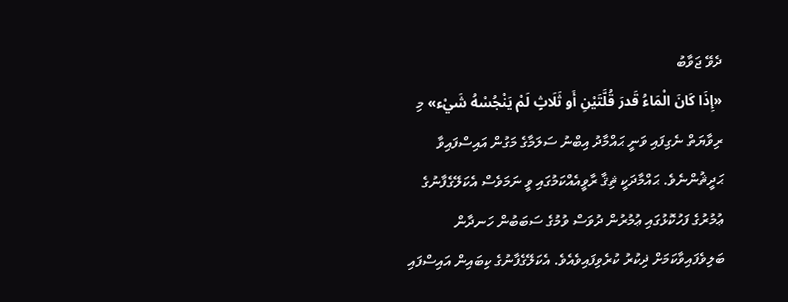ދެވޭ ޖަވާބު
«إِذَا كَانَ الْمَاءُ قَدرَ قُلَّتَيْنِ أَو ثَلَاثٍ لَمْ يَنْجُسْهُ شَيْء» މި ރިވާޔަތް ނެގިފައި ވަނީ ޙައްމާދު އިބްނު ސަލަމާގެ މަގުން އައިސްފައިވާ ޙަދީޘުންނެވެ. ޙައްމާދަކީ ޘިޤާ ރާވީއެއްކަމުގައި ވީ ނަމަވެސް އެކަލޭގެފާނުގެ ޢުމުރުގެ ފަހުކޮޅުގައި ޢުމުރުން ދުވަސް ވުމުގެ ސަބަބުން ހަނދާން ބަލިވެފައިވާކަމަށް ޛިކުރު ކުރެވިފައިވެއެވެ. އެކަލޭގެފާނުގެ ކިބައިން އައިސްފައި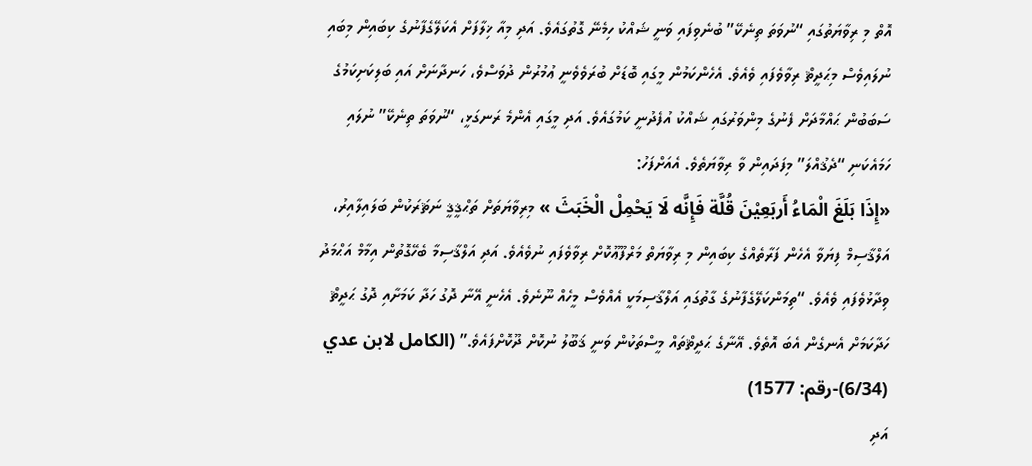އޮތް މި ރިވާޔަތުގައި “ނުވަތަ ތިނެކޭ” ބުނެވިފައި ވަނީ ޝައްކު ހިމެނޭ ގޮތުގައެވެ. އަދި މިއާ ޚިލާފަށް އެކަލޭގެފާނުގެ ކިބައިން މިބައި ނުލައިވެސް މިޙަދީޘް ރިވާވެފައި ވެއެވެ. އެހެންކަމުން މީގައި ބޮޑަށް ބުރަވެވެނީ ޢުމުރުން ދުވަސްވެ، ހަނދާނަށް އައި ބަލިކަށިކަމުގެ ސަބަބުން ޙައްމާދަށް ފެނުގެ މިންވަރުގައި ޝައްކު އުފެދުނީ ކަމުގައެވެ. އަދި މީގައި އެންމެ ރަނގަޅީ، “ނުވަތަ ތިނެކޭ” ނުލައި ހަމައެކަނި “ދެޤުއްލަ” މިފަދައިން ވާ ރިވާޔަތެވެ. އެއަށްފަހު:
«إِذَا بَلَغَ الْمَاءُ أَربَعِيْنَ قُلَّة فَإِنَّه لَا يَحْمِلْ الْخَبَثَ » މިރިވާޔަތަށް ތަޙްޤީޤީ ނަޘަރަކުން ބަލައިލާއިރު، އަލްޤާސިމް ފިޔަވާ އެހެން ފަރާތެއްގެ ކިބައިން މި ރިވާޔަތް މަރްފޫޢޫކޮށް ރިވާވެފައި ނުވެއެވެ. އަދި އަލްޤާސިމާ ބެހޭގޮތުން އިމާމް އަޙްމަދު ވިދާޅުވެފައި ވެއެވެ. “ތިމަންކަލޭގެފާނުގެ ގާތުގައި އަލްޤާސިމަކީ އެއްވެސް މީހެއް ނޫނެވެ. އެހެނީ އޭނާ ދޮގު ހަދާ ކަމަށާއި ދޮގު ޙަދީޘް ހަދާކަމަށް އެނގެން އެބަ އޮތެވެ. އޭނާގެ ޙަދީޘްތައް މީސްތަކުން ވަނީ ޤަބޫލު ނުކޮށް ދޫކޮށްފައެވެ.” (الكامل لابن عدي (6/34)-رقم: 1577)
އަދި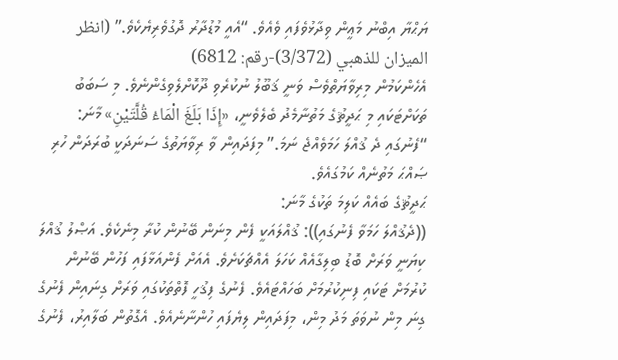ޔަޙްޔާ އިބްނު މަޢީން ވިދާޅުވެފައި ވެއެވެ. “އެއީ މުޑުދާރު ދޮގުވެރިޔެކެވެ.” (انظر الميزان للذهبي (3/372)-رقم: 6812)
އެހެންކަމުން މިރިވާޔަތްވެސް ވަނީ ޤަބޫލު ނުކުރެވި ދޫކޮށްލެވިގެންނެވެ. މި ސަބަބު ތަކަށްޓަކައި މި ޙަދީޘުގެ މަތުނާމެދު ބެލެވެނީ، «إِذَا بَلَغَ الْمَاءُ قُلَّتَيْنِ» މާނަ: “ފެނުގައި ދެ ޤުއްލަ ހަމަވެއްޖެ ނަމަ.” މިފަދައިން ވާ ރިވާޔަތުގެ ސަނަދަކީ ބުރަދަން ހުރި ޞައްޙަ މަތުނެއް ކަމުގައެވެ.
ޙަދީޘުގެ ބައެއް ކަލިމަ ތަކުގެ މާނަ:
((ދެޤުއްލަ ހަމަވާ ފެނުގައި)): ޤުއްލައަކީ ފެން މިނަން ބޭނުން ކުރާ މިނެކެވެ. އަޞްލު ޤުއްލަ ކިޔަނީ ވަރަށް ބޮޑު ބިލިގާއެއް ކަހަލަ އެއްޗަކަށެވެ. އެއަށް ފެންއަޅާފައި ފަހުން ބޭނުން ކުރުމަށް ޓަކައި ފިނިކުރުމަށް ބަހައްޓައެވެ. ފެނުގެ ފިޤުހީ ފޮތްތަކުގައި ވަރަށް ގިނައިން ފެނުގެ ގިނަ މިން ނުވަތަ މަދު މިން، މިފަދައިން ލިޔެފައި ހުންނާނެއެވެ. އެގޮތުން ބަލާއިރު، ފެނުގެ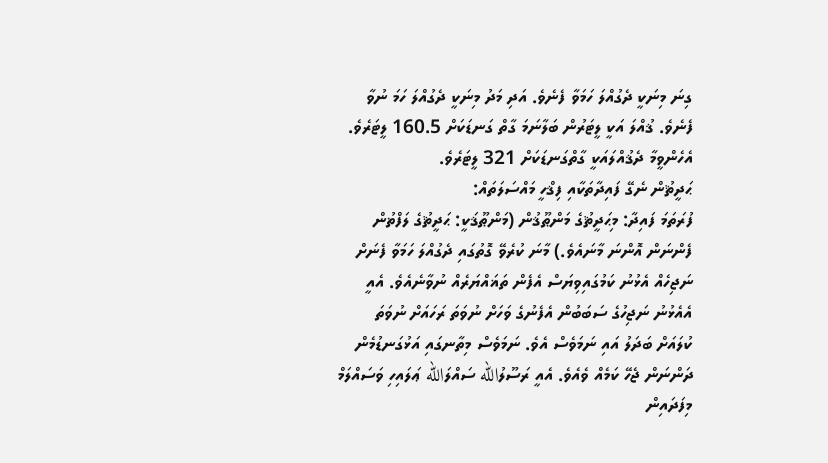ގިނަ މިނަކީ ދެގުއްލަ ހަމަވާ ފެނެވެ. އަދި މަދު މިނަކީ ދެގުއްލަ ހަމަ ނުވާ ފެނެވެ. ޤުއްލަ އަކީ ލީޓަރުން ބަލާނަމަ ގާތް ގަނޑަކަށް 160.5 ލީޓަރެވެ. އެހެންވީމާ ދެޤުއްލައަކީ ގާތްގަނޑަކަށް 321 ލީޓަރެވެ.
ޙަދީޘުން ނެގޭ ފައިދާތަކާއި ފިޤްހީ މައްސަލަތައް:
ފުރަތަމަ ފައިދާ: މިޙަދީޘުގެ މަންޠޫޤުން (މަންޠޫޤަކީ: ޙަދީޘުގެ ލަފްޡުން ފެންނަން އޮންނަ މާނައެވެ.) މާނަ ކުރެވޭ ގޮތުގައި ދެގުއްލަ ހަމަވާ ފެނަށް ނަޖިހެއް އެޅުނު ކަމުގައިވިޔަސް އެފެން ތަޣައްޔަރެއް ނުވާނެއެވެ. އެއީ އެއެޅުނު ނަޖިހުގެ ސަބަބުން އެފެނުގެ ވަހަށް ނުވަތަ ރަހައަށް ނުވަތަ ކުލައަށް ބަދަލު އައި ނަމަވެސް އެވެ. ނަމަވެސް މިތާނގައި އަޅުގަނޑުމެން ދަންނަން ޖެހޭ ކަމެއް ވެއެވެ. އެއީ ރަސޫލުالله ސައްލަالله ޢަލައިހި ވަސައްލަމް މިފަދައިން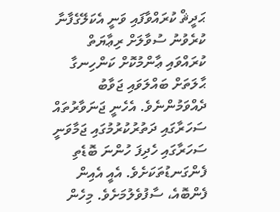ޙަދީޘް ކުރައްވާފައި ވަނީ އެކަލޭގެފާނާ ކުރެވުނު ސުވާލަށް ރިޢާޔަތް ކުރައްވައި ޢާންމުކޮށް ކަންހިނގާ ޙާލަތަށް ބައްލަވައި ޖަވާބު ދެއްވަމުންނެވެ. އެހެނީ ޖަނަވާރުތައް ސަހަރާގައި ދަތުރުކުރުމުގައި ޖަމާވަނީ ސަހަރާގައި ހެދިފަ ހުންނަ ބޮޑެތި ފެންގަނޑުތަކަށެވެ. އެއީ އެއިން ފެންބޮއެ، ސާފުވެލުމަށެވެ. މިހެން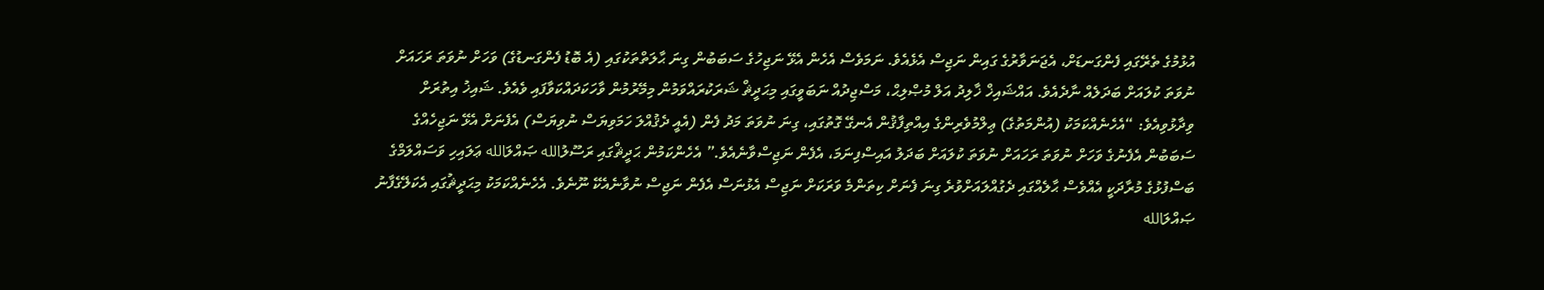އުޅުމުގެ ތެރޭގައި ފެންގަނޑަށް، އެޖަނަވާރުގެ ގައިން ނަޖިސް އެޅެއެވެ. ނަމަވެސް އެހެން އެޅޭ ނަޖިހުގެ ސަބަބުން ގިނަ ޙާލަތްތަކުގައި (އެ ބޮޑު ފެންގަނޑުގެ) ވަހަށް ނުވަތަ ރަހައަށް ނުވަތަ ކުލައަށް ބަދަލެއް ނާދެއެވެ. އައްޝައިޚް ޚާލިދު އަލް މުޞްލިޙް، މަސްޖިދުއް ނަބަވީގައި މިޙަދީޘް ޝަރަކުރައްވަމުން މިމޭރުމުން ވާހަކަދައްކަވާފައި ވެއެވެ. ޝައިޚު އިތުރަށް ވިދާޅުވިއެވެ: “އެހެނެއްކަމަކު (އުންމަތުގެ) ޢިލްމުވެރިންގެ އިއްތިފާޤުން އެނގޭ ގޮތުގައި، ގިނަ ނުވަތަ މަދު ފެން (އެއީ ދެޤުއްލަ ހަމަވިޔަސް ނުވިޔަސް) އެފެނަށް އެޅޭ ނަޖިހެއްގެ ސަބަބުން އެފެނުގެ ވަހަށް ނުވަތަ ރަހައަށް ނުވަތަ ކުލައަށް ބަދަލު އައިސްފިނަމަ، އެފެން ނަޖިސްވާނެއެވެ.” އެހެންކަމުން ޙަދީޘްގައި ރަސޫލުالله ޞައްލަالله ޢަލައިހި ވަސައްލަމްގެ ބަސްފުޅުގެ މުރާދަކީ އެއްވެސް ޙާލެއްގައި ދެގުއްލައަށްވުރެ ގިނަ ފެނަށް ކިތަންމެ ވަރަކަށް ނަޖިސް އެޅުނަސް އެފެން ނަޖިސް ނުވާނެއެކޭ ނޫނެވެ. އެހެނެއްކަމަކު މިޙަދީޘުގައި އެކަލޭގެފާނު ޞައްލަالله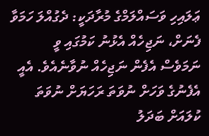ޢަލައިހި ވަސައްލަމްގެ މުރާދަކީ: ދެގުއްލަ ހަމަވާ ފެނަށް، ނަޖިހެއް އެޅުނު ކަމުގައި ވީ ނަމަވެސް އެފެން ނަޖިހެއް ނުވާނެއެވެ. އެއީ އެފެނުގެ ވަހަށް ނުވަތަ ރަހަޔަށް ނުވަތަ ކުލައަށް ބަދަލު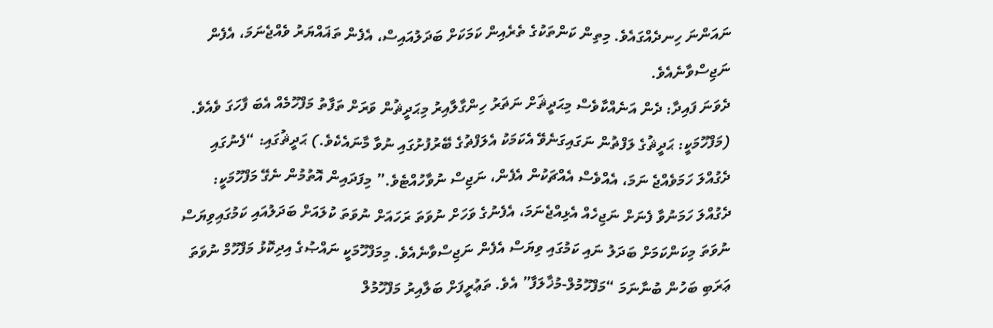ނައަންނަ ހިނދެއްގައެވެ. މިތިން ކަންތަކުގެ ތެރެއިން ކަމަކަށް ބަދަލުއައިސް، އެފެން ތަޣައްޔަރު ވެއްޖެނަމަ، އެފެން ނަޖިސްވާނެއެވެ.
ދެވަނަ ފައިދާ: ދެން އަނެއްކާވެސް މިޙަދީޘަށް ނަޡަރު ހިންގާލާއިރު މިޙަދީޘުން ވަރަށް ތަފާތު މަފްހޫމެއް އެބަ ފާހަގަ ވެއެވެ. (މަފްހޫމަކީ: ޙަދީޘުގެ ލަފްޡުން ނަގައިގަނެވޭ އެކަމަކު އެލަފްޡުގެ ބޭރުފުށުގައި ނުވާ މާނައެކެވެ.) ޙަދީޘުގައި: “ފެނުގައި ދެގުއްލަ ހަމަވެއްޖެ ނަމަ، އެއްވެސް އެއްޗަކުން އެފެން، ނަޖިސް ނުވާހުއްޓެވެ.” މިފަދައިން އޮތުމުން ނެގޭ މަފްހޫމަކީ: ދެގުއްލަ ހަމަނުވާ ފެނަށް ނަޖިހެއް އެޅިއްޖެނަމަ، އެފެނުގެ ވަހަށް ނުވަތަ ރަހައަށް ނުވަތަ ކުލައަށް ބަދަލުއައި ކަމުގައިވިޔަސް ނުވަތަ މިކަންކަމަށް ބަދަލު ނައި ކަމުގައި ވިޔަސް އެފެން ނަޖިސްވާނެއެވެ. މިމަފްހޫމަކީ ނައްޞުގެ އިދިކޮޅު މަފްހޫމް ނުވަތަ ޢަރަބި ބަހުން ބުނާނަމަ “މަފްހޫމުލް-މުޚާލަފާ” އެވެ. ތަޢުރީފަށް ބަލާއިރު މަފްހޫމުލް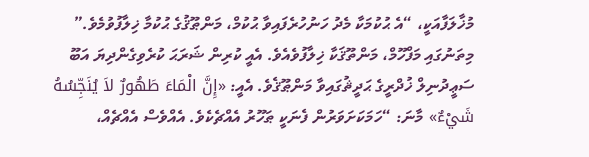މުޚާލަފާއަކީ، “އެ ޙުކުމަކާ މެދު ހަނުހުރެފައިވާ ޙުކުމް، މަންޠޫޤުގެ ޙުކުމާ ޚިލާފުވުމެވެ.”
މިތަނުގައި މަފްހޫމް، މަންތޫޤަކާ ޚިލާފުވެއެވެ. އެއީ ކުރިން ޝަރަޙަ ކުރެވިގެންދިޔަ އަބޫ ސަޢީދުނިލް ޚުދްރީގެ ޙަދީޘުގައިވާ މަންޠޫޤެވެ. އެއީ: «إِنَّ الْمَاءَ طَهُورٌ لاَ يُنَجِّسُهُ شَيْءٌ» މާނަ: “ހަމަކަށަވަރުން ފެނަކީ ޠަހޫރު އެއްޗެކެވެ. އެއްވެސް އެއްޗެއް،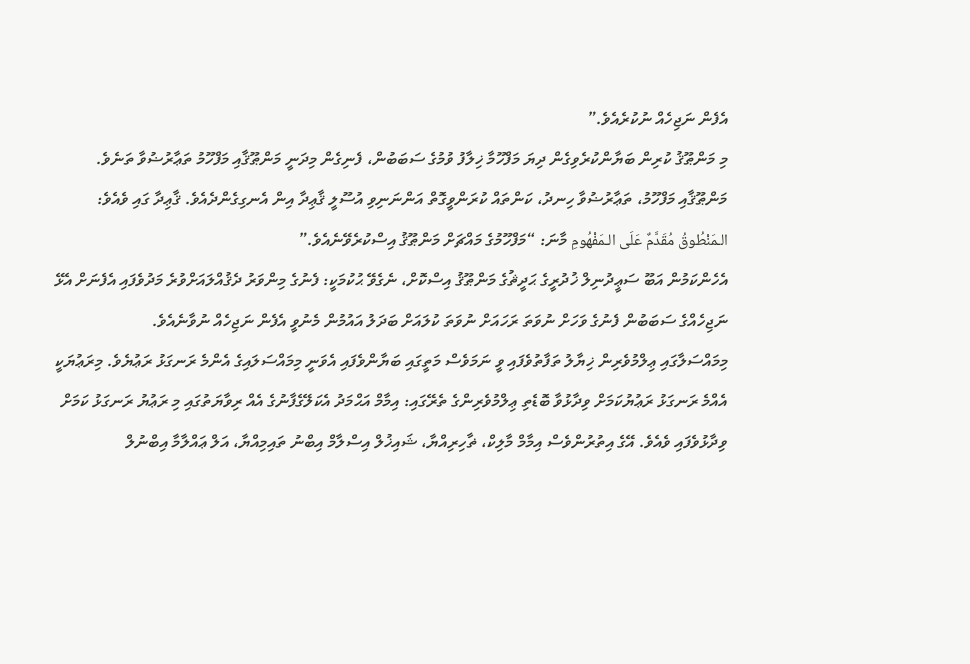އެފެން ނަޖިހެއް ނުކުރެއެވެ.”
މި މަންޠޫޤު ކުރިން ބަޔާންކުރެވިގެން ދިޔަ މަފްހޫމާ ޚިލާފު ވުމުގެ ސަބަބުން، ފެނިގެން މިދަނީ މަންޠޫޤާއި މަފްހޫމު ތަޢާރުޟުވާ ތަނެވެ. މަންޠޫޤާއި މަފްހޫމު، ތަޢާރުޟުވާ ހިނދު، ކަންތައް ކުރަންވީގޮތް އަންނަނިވި އުސޫލީ ޤާޢިދާ އިން އެނގިގެންދެއެވެ. ޤާޢިދާ ގައި ވެއެވެ: الـمَنْطُوقُ مُقَدَّمٌ عَلَى الـمَفْهُومِ މާނަ: “މަފްހޫމުގެ މައްޗަށް މަންޠޫޤު އިސްކުރެވޭނެއެވެ.”
އެހެންކަމުން އަބޫ ސަޢީދުނިލް ޚުދުރީގެ ޙަދީޘުގެ މަންޠޫޤު އިސްކޮށް، ނެގެވޭ ޙުކުމަކީ: ފެނުގެ މިންވަރު ދެޤުއްލައަށްވުރެ މަދުވެފައި އެފެނަށް އެޅޭ ނަޖިހެއްގެ ސަބަބުން ފެނުގެ ވަހަށް ނުވަތަ ރަހައަށް ނުވަތަ ކުލައަށް ބަދަލު އައުމުން މެނުވީ އެފެން ނަޖިހެއް ނުވާނެއެވެ.
މިމައްސަލާގައި ޢިލްމުވެރިން ޚިޔާލު ތަފާތުވެފައި ވީ ނަމަވެސް މަތީގައި ބަޔާންވެފައި އެވަނީ މިމައްސަލައިގެ އެންމެ ރަނގަޅު ރަޢުޔެވެ. މިރަޢުޔަކީ އެއްމެ ރަނގަޅު ރަޢުޔުކަމަށް ވިދާޅުވާ ބޮޑެތި ޢިލްމުވެރިންގެ ތެރޭގައި: އިމާމް އަޙްމަދު އެކަލޭގެފާނުގެ އެއް ރިވާޔަތުގައި މި ރަޢުޔު ރަނގަޅު ކަމަށް ވިދާޅުވެފައި ވެއެވެ. އޭގެ އިތުރުންވެސް އިމާމް މާލިކް، ޡާހިރިއްޔާ، ޝައިޚުލް އިސްލާމް އިބްނު ތައިމިއްޔާ، އަލް ޢައްލާމާ އިބްނުލް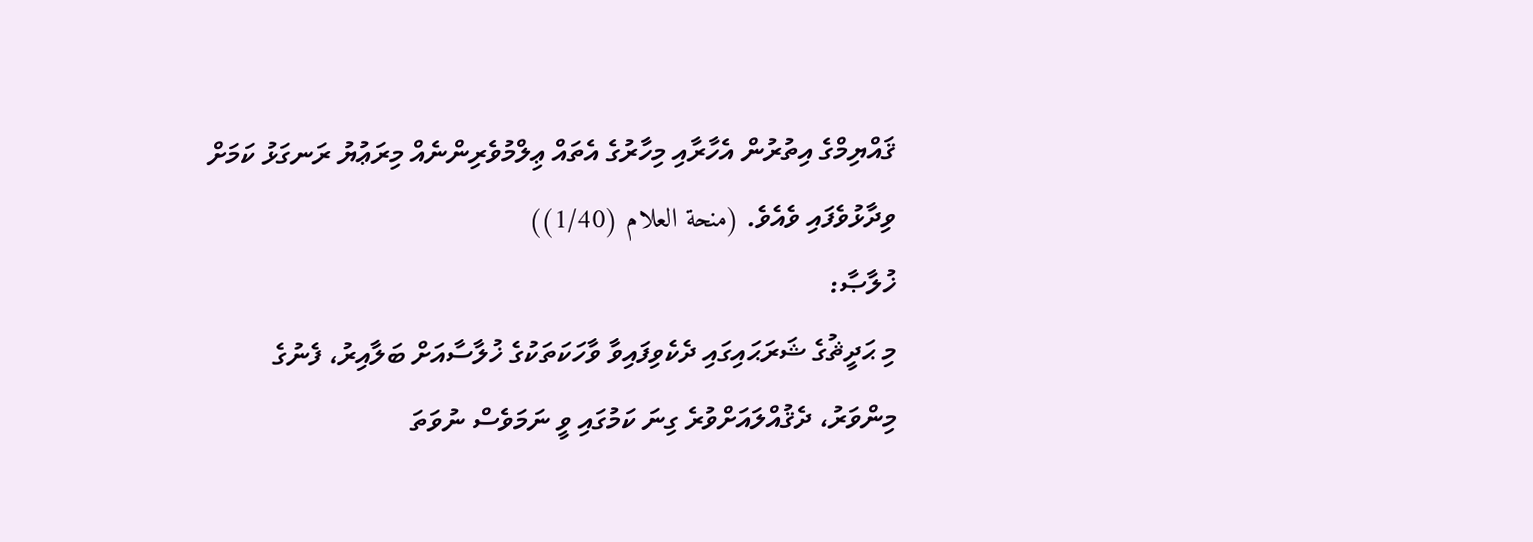ޤައްޔިމްގެ އިތުރުން އެހާރާއި މިހާރުގެ އެތައް ޢިލްމުވެރިންނެއް މިރަޢުޔު ރަނގަޅު ކަމަށް ވިދާޅުވެފައި ވެއެވެ. (منحة العلام (1/40))
ޚުލާޞާ:
މި ޙަދީޘުގެ ޝަރަޙައިގައި ދެކެވިފައިވާ ވާހަކަތަކުގެ ޚުލާސާއަށް ބަލާއިރު، ފެނުގެ މިންވަރު، ދެޤުއްލައަށްވުރެ ގިނަ ކަމުގައި ވީ ނަމަވެސް ނުވަތަ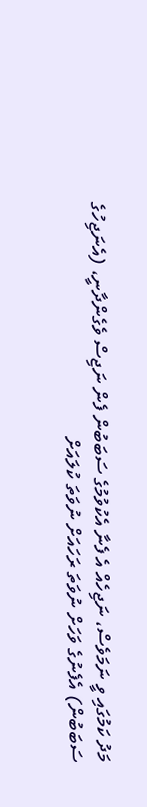މަދު ކަމުގައި ވީ ނަމަވެސް، ނަޖިހެއް އެ ފެނާ އެކުވުމުގެ ސަބަބުން ފެން ނަޖިސް ވެގެންދާނީ، (އެނަޖިހުގެ ސަބަބުން) އެފެނުގެ ވަހަށް ނުވަތަ ރަހައަށް ނުވަތަ ކުލައަށް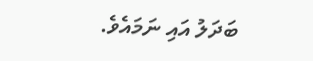ބަދަލު އައި ނަމައެވެ.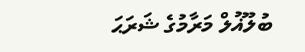ބުލޫޣުލް މަރާމުގެ ޝަރަޙަ